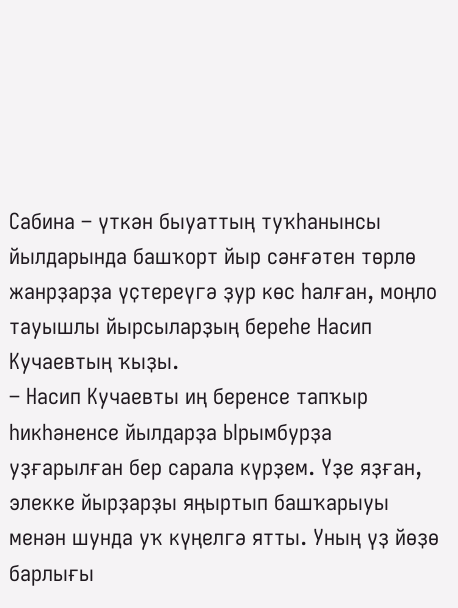Сабина – үткән быуаттың туҡһанынсы йылдарында башҡорт йыр сәнғәтен төрлө жанрҙарҙа үҫтереүгә ҙур көс һалған, моңло тауышлы йырсыларҙың береһе Насип Кучаевтың ҡыҙы.
– Насип Кучаевты иң беренсе тапҡыр һикһәненсе йылдарҙа Ырымбурҙа уҙғарылған бер сарала күрҙем. Үҙе яҙған, элекке йырҙарҙы яңыртып башҡарыуы менән шунда уҡ күңелгә ятты. Уның үҙ йөҙө барлығы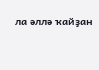ла әллә ҡайҙан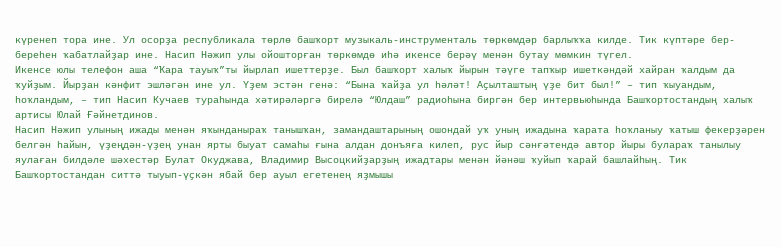күренеп тора ине. Ул осорҙа республикала төрлө башҡорт музыкаль-инструменталь төркөмдәр барлыҡҡа килде. Тик күптәре бер-береһен ҡабатлайҙар ине. Насип Нәжип улы ойошторған төркөмдө иһә икенсе берәү менән бутау мөмкин түгел.
Икенсе юлы телефон аша “Ҡара тауыҡ”ты йырлап ишеттерҙе. Был башҡорт халыҡ йырын тәүге тапҡыр ишеткәндәй хайран ҡалдым да ҡуйҙым. Йырҙан кәнфит эшләгән ине ул. Үҙем эстән генә: “Бына ҡайҙа ул һәләт! Аҫылташтың үҙе бит был!” – тип ҡыуандым, һоҡландым, – тип Насип Кучаев тураһында хәтирәләргә бирелә “Юлдаш” радиоһына биргән бер интервьюһында Башҡортостандың халыҡ артисы Юлай Ғәйнетдинов.
Насип Нәжип улының ижады менән яҡынданыраҡ танышҡан, замандаштарының ошондай уҡ уның ижадына ҡарата һоҡланыу ҡатыш фекерҙәрен белгән һайын, үҙеңдән-үҙең унан ярты быуат самаһы ғына алдан донъяға килеп, рус йыр сәнғәтендә автор йыры булараҡ танылыу яулаған билдәле шәхестәр Булат Окуджава, Владимир Высоцкийҙарҙың ижадтары менән йәнәш ҡуйып ҡарай башлайһың. Тик Башҡортостандан ситтә тыуып-үҫкән ябай бер ауыл егетенең яҙмышы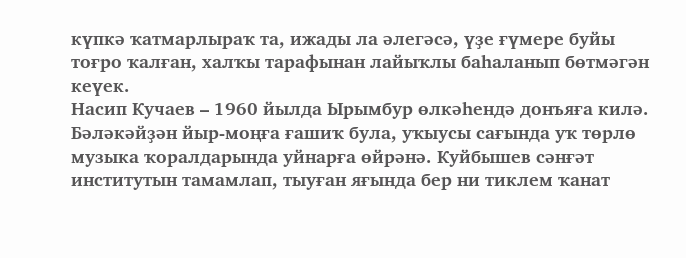күпкә ҡатмарлыраҡ та, ижады ла әлегәсә, үҙе ғүмере буйы тоғро ҡалған, халҡы тарафынан лайыҡлы баһаланып бөтмәгән кеүек.
Насип Кучаев – 1960 йылда Ырымбур өлкәһендә донъяға килә. Бәләкәйҙән йыр-моңға ғашиҡ була, уҡыусы сағында уҡ төрлө музыка ҡоралдарында уйнарға өйрәнә. Куйбышев сәнғәт институтын тамамлап, тыуған яғында бер ни тиклем ҡанат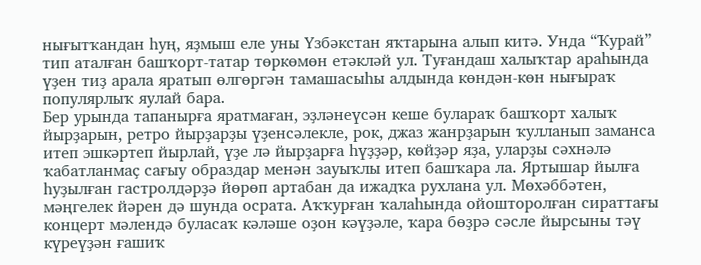нығытҡандан һуң, яҙмыш еле уны Үзбәкстан яҡтарына алып китә. Унда “Ҡурай” тип аталған башҡорт-татар төркөмөн етәкләй ул. Туғандаш халыҡтар араһында үҙен тиҙ арала яратып өлгөргән тамашасыһы алдында көндән-көн нығыраҡ популярлыҡ яулай бара.
Бер урында тапанырға яратмаған, эҙләнеүсән кеше булараҡ башҡорт халыҡ йырҙарын, ретро йырҙарҙы үҙенсәлекле, рок, джаз жанрҙарын ҡулланып заманса итеп эшкәртеп йырлай, үҙе лә йырҙарға һүҙҙәр, көйҙәр яҙа, уларҙы сәхнәлә ҡабатланмаҫ сағыу образдар менән зауыҡлы итеп башҡара ла. Яртышар йылға һуҙылған гастролдәрҙә йөрөп артабан да ижадҡа рухлана ул. Мөхәббәтен, мәңгелек йәрен дә шунда осрата. Аҡҡурған ҡалаһында ойошторолған сираттағы концерт мәлендә буласаҡ кәләше оҙон кәүҙәле, ҡара бөҙрә сәсле йырсыны тәү күреүҙән ғашиҡ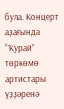була. Концерт аҙағында “Ҡурай” төркөмө артистары үҙҙәренә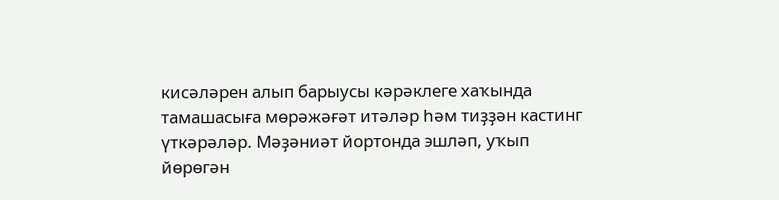кисәләрен алып барыусы кәрәклеге хаҡында тамашасыға мөрәжәғәт итәләр һәм тиҙҙән кастинг үткәрәләр. Мәҙәниәт йортонда эшләп, уҡып йөрөгән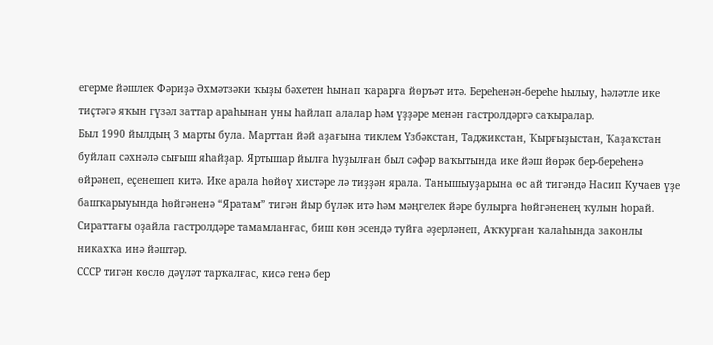егерме йәшлек Фәриҙә Әхмәтзәки ҡыҙы бәхетен һынап ҡарарға йөръәт итә. Береһенән-береһе һылыу, һәләтле ике тиҫтәгә яҡын гүзәл заттар араһынан уны һайлап алалар һәм үҙҙәре менән гастролдәргә саҡыралар.
Был 1990 йылдың 3 марты була. Марттан йәй аҙағына тиклем Үзбәкстан, Таджикстан, Ҡырғыҙыстан, Ҡаҙаҡстан буйлап сәхнәлә сығыш яһайҙар. Яртышар йылға һуҙылған был сәфәр ваҡытында ике йәш йөрәк бер-береһенә өйрәнеп, еҫенешеп китә. Ике арала һөйөү хистәре лә тиҙҙән ярала. Танышыуҙарына өс ай тигәндә Насип Кучаев үҙе башҡарыуында һөйгәненә “Яратам” тигән йыр бүләк итә һәм мәңгелек йәре булырға һөйгәненең ҡулын һорай. Сираттағы оҙайла гастролдәре тамамланғас, биш көн эсендә туйға әҙерләнеп, Аҡҡурған ҡалаһында законлы никахҡа инә йәштәр.
СССР тигән көслө дәүләт тарҡалғас, кисә генә бер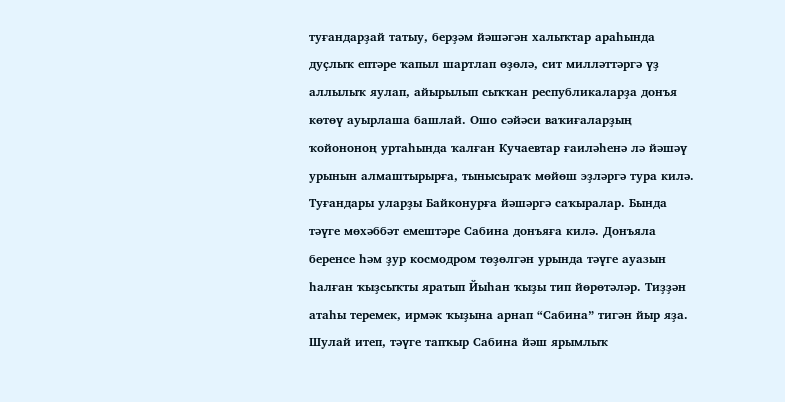туғандарҙай татыу, берҙәм йәшәгән халыҡтар араһында дуҫлыҡ ептәре ҡапыл шартлап өҙөлә, сит милләттәргә үҙ аллылыҡ яулап, айырылып сыҡҡан республикаларҙа донъя көтөү ауырлаша башлай. Ошо сәйәси ваҡиғаларҙың ҡойононоң уртаһында ҡалған Кучаевтар ғаиләһенә лә йәшәү урынын алмаштырырға, тынысыраҡ мөйөш эҙләргә тура килә. Туғандары уларҙы Байконурға йәшәргә саҡыралар. Бында тәүге мөхәббәт емештәре Сабина донъяға килә. Донъяла беренсе һәм ҙур космодром төҙөлгән урында тәүге ауазын һалған ҡыҙсыҡты яратып Йыһан ҡыҙы тип йөрөтәләр. Тиҙҙән атаһы теремек, ирмәк ҡыҙына арнап “Сабина” тигән йыр яҙа. Шулай итеп, тәүге тапҡыр Сабина йәш ярымлыҡ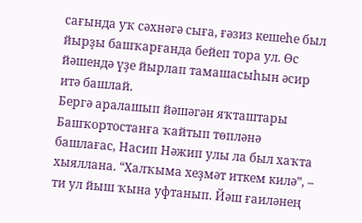сағында уҡ сәхнәгә сыға, ғәзиз кешеһе был йырҙы башҡарғанда бейеп тора ул. Өс йәшендә үҙе йырлап тамашасыһын әсир итә башлай.
Бергә аралашып йәшәгән яҡташтары Башҡортостанға ҡайтып төпләнә башлағас, Насип Нәжип улы ла был хаҡта хыяллана. “Халҡыма хеҙмәт иткем килә”, – ти ул йыш ҡына уфтанып. Йәш ғаиләнең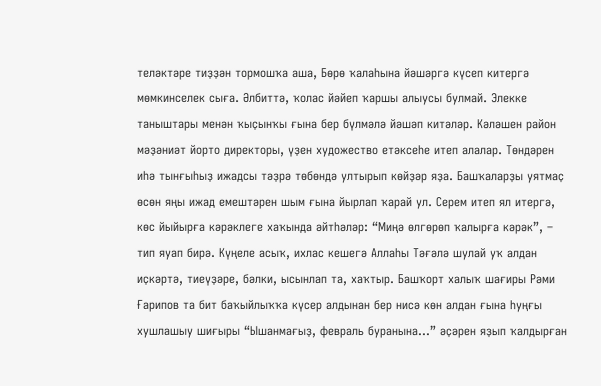теләктәре тиҙҙән тормошҡа аша, Бөрө ҡалаһына йәшәргә күсеп китергә мөмкинселек сыға. Әлбиттә, ҡолас йәйеп ҡаршы алыусы булмай. Элекке таныштары менән ҡыҫынҡы ғына бер бүлмәлә йәшәп китәләр. Кәләшен район мәҙәниәт йорто директоры, үҙен художество етәксеһе итеп алалар. Төндәрен иһә тынғыһыҙ ижадсы тәҙрә төбөндә ултырып көйҙәр яҙа. Башҡаларҙы уятмаҫ өсөн яңы ижад емештәрен шым ғына йырлап ҡарай ул. Серем итеп ял итергә, көс йыйырға кәрәклеге хаҡында әйтһәләр: “Миңә өлгөрөп ҡалырға кәрәк”, – тип яуап бирә. Күңеле асыҡ, ихлас кешегә Аллаһы Тәғәлә шулай уҡ алдан иҫкәртә, тиеүҙәре, бәлки, ысынлап та, хаҡтыр. Башҡорт халыҡ шағиры Рәми Ғарипов та бит баҡыйлыҡҡа күсер алдынан бер нисә көн алдан ғына һуңғы хушлашыу шиғыры “Ышанмағыҙ, февраль буранына...” әҫәрен яҙып ҡалдырған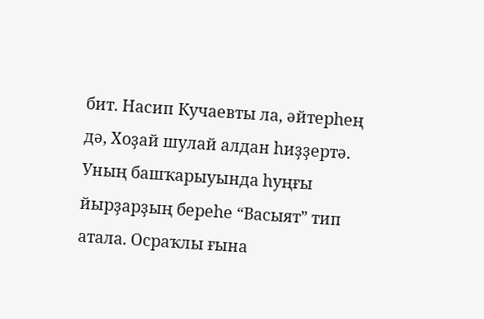бит. Насип Кучаевты ла, әйтерһең дә, Хоҙай шулай алдан һиҙҙертә. Уның башҡарыуында һуңғы йырҙарҙың береһе “Васыят” тип атала. Осраҡлы ғына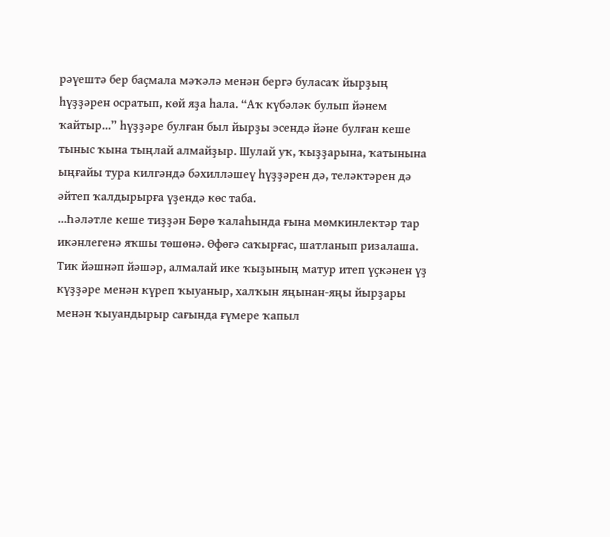рәүештә бер баҫмала мәҡәлә менән бергә буласаҡ йырҙың һүҙҙәрен осратып, көй яҙа һала. “Аҡ күбәләк булып йәнем ҡайтыр...” һүҙҙәре булған был йырҙы эсендә йәне булған кеше тыныс ҡына тыңлай алмайҙыр. Шулай уҡ, ҡыҙҙарына, ҡатынына ыңғайы тура килгәндә бәхилләшеү һүҙҙәрен дә, теләктәрен дә әйтеп ҡалдырырға үҙендә көс таба.
...Һәләтле кеше тиҙҙән Бөрө ҡалаһында ғына мөмкинлектәр тар икәнлегенә яҡшы төшөнә. Өфөгә саҡырғас, шатланып ризалаша. Тик йәшнәп йәшәр, алмалай ике ҡыҙының матур итеп үҫкәнен үҙ күҙҙәре менән күреп ҡыуаныр, халҡын яңынан-яңы йырҙары менән ҡыуандырыр сағында ғүмере ҡапыл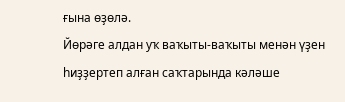ғына өҙөлә.
Йөрәге алдан уҡ ваҡыты-ваҡыты менән үҙен һиҙҙертеп алған саҡтарында кәләше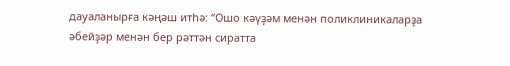дауаланырға кәңәш итһә: “Ошо кәүҙәм менән поликлиникаларҙа әбейҙәр менән бер рәттән сиратта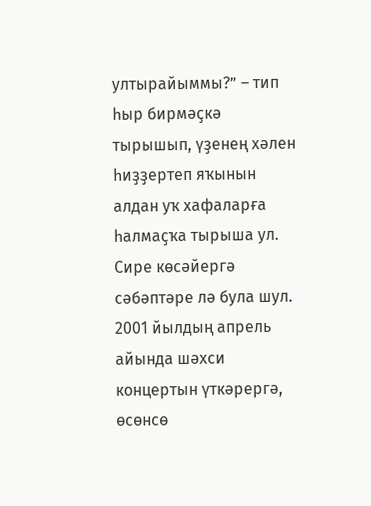ултырайыммы?” – тип һыр бирмәҫкә тырышып, үҙенең хәлен һиҙҙертеп яҡынын алдан уҡ хафаларға һалмаҫҡа тырыша ул. Сире көсәйергә сәбәптәре лә була шул. 2001 йылдың апрель айында шәхси концертын үткәрергә, өсөнсө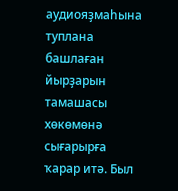аудиояҙмаһына туплана башлаған йырҙарын тамашасы хөкөмөнә сығарырға ҡарар итә. Был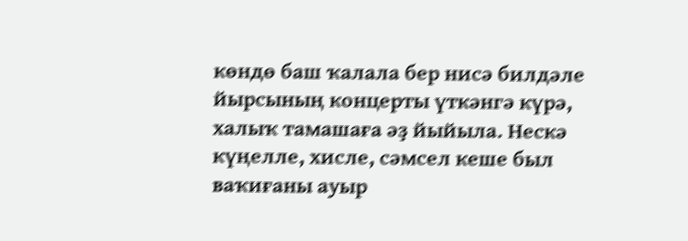көндө баш ҡалала бер нисә билдәле йырсының концерты үткәнгә күрә, халыҡ тамашаға әҙ йыйыла. Нескә күңелле, хисле, сәмсел кеше был ваҡиғаны ауыр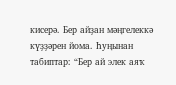кисерә. Бер айҙан мәңгелеккә күҙҙәрен йома. Һуңынан табиптар: “Бер ай элек аяҡ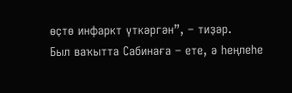өҫтө инфаркт үткәргән”, – тиҙәр.
Был ваҡытта Сабинаға – ете, ә һеңлеһе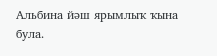Альбина йәш ярымлыҡ ҡына була.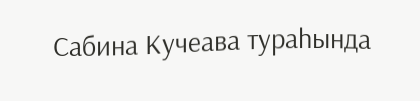Сабина Кучеава тураһында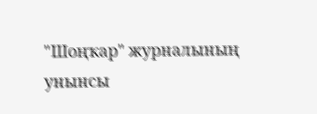"Шоңҡар" журналының унынсы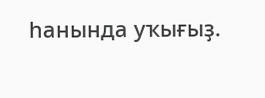һанында уҡығыҙ.